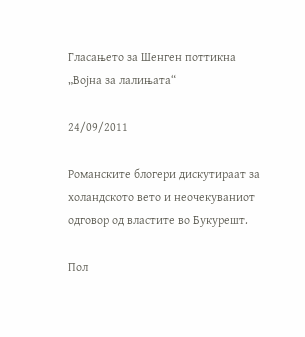Гласањето за Шенген поттикна „Војна за лалињата“

24/09/2011

Романските блогери дискутираат за холандското вето и неочекуваниот одговор од властите во Букурешт.

Пол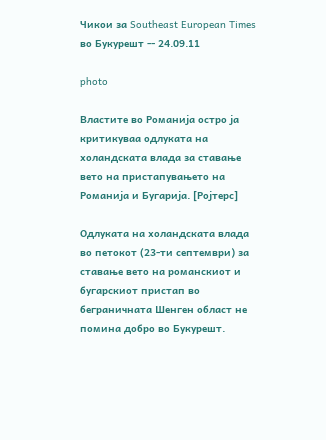Чикои за Southeast European Times во Букурешт -- 24.09.11

photo

Властите во Романија остро ја критикуваа одлуката на холандската влада за ставање вето на пристапувањето на Романија и Бугарија. [Ројтерс]

Одлуката на холандската влада во петокот (23-ти септември) за ставање вето на романскиот и бугарскиот пристап во беграничната Шенген област не помина добро во Букурешт.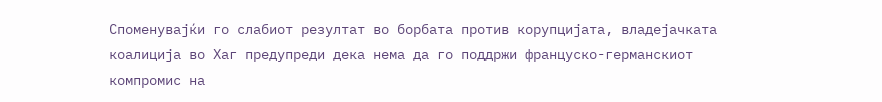Споменувајќи го слабиот резултат во борбата против корупцијата, владејачката коалиција во Хаг предупреди дека нема да го поддржи француско-германскиот компромис на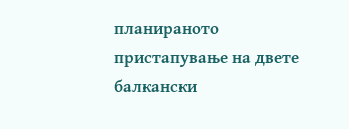планираното пристапување на двете балкански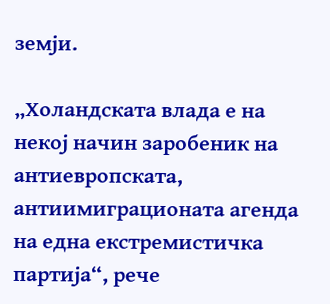земји.

„Холандската влада е на некој начин заробеник на антиевропската, антиимиграционата агенда на една екстремистичка партија“, рече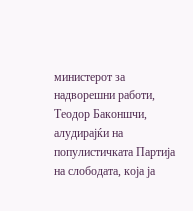министерот за надворешни работи, Теодор Баконшчи, алудирајќи на популистичката Партија на слободата, која ја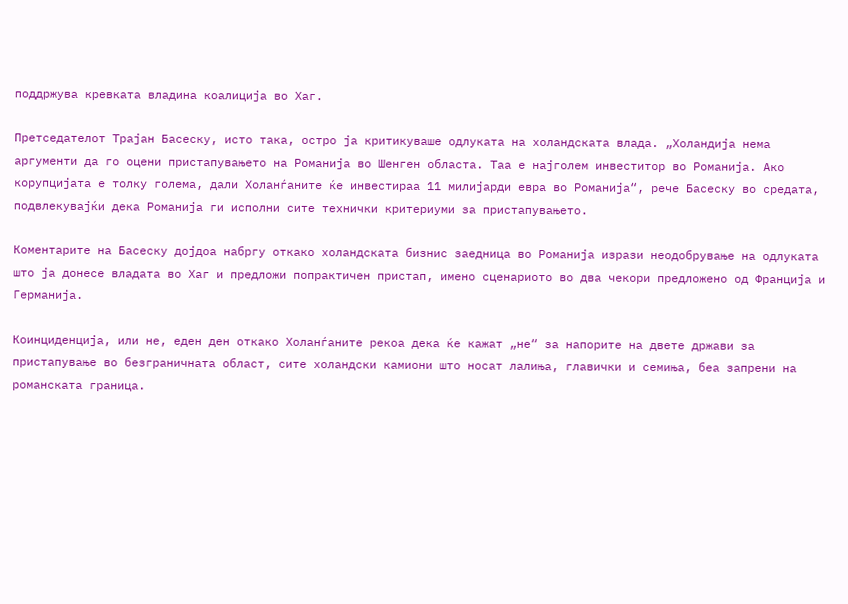поддржува кревката владина коалиција во Хаг.

Претседателот Трајан Басеску, исто така, остро ја критикуваше одлуката на холандската влада. „Холандија нема аргументи да го оцени пристапувањето на Романија во Шенген областа. Таа е најголем инвеститор во Романија. Ако корупцијата е толку голема, дали Холанѓаните ќе инвестираа 11 милијарди евра во Романија“, рече Басеску во средата, подвлекувајќи дека Романија ги исполни сите технички критериуми за пристапувањето.

Коментарите на Басеску дојдоа набргу откако холандската бизнис заедница во Романија изрази неодобрување на одлуката што ја донесе владата во Хаг и предложи попрактичен пристап, имено сценариото во два чекори предложено од Франција и Германија.

Коинциденција, или не, еден ден откако Холанѓаните рекоа дека ќе кажат „не“ за напорите на двете држави за пристапување во безграничната област, сите холандски камиони што носат лалиња, главички и семиња, беа запрени на романската граница.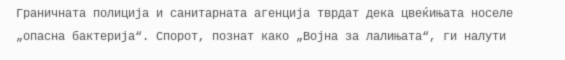Граничната полиција и санитарната агенција тврдат дека цвеќињата носеле „опасна бактерија“. Спорот, познат како „Војна за лалињата“, ги налути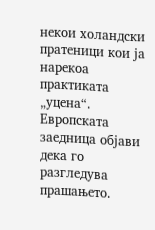некои холандски пратеници кои ја нарекоа практиката „уцена“. Европската заедница објави дека го разгледува прашањето.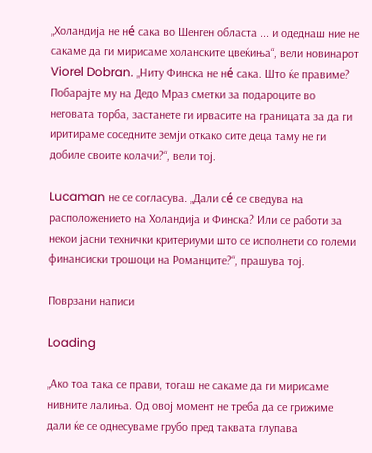„Холандија не нé сака во Шенген областа ... и одеднаш ние не сакаме да ги мирисаме холанските цвеќиња“, вели новинарот Viorel Dobran. „Ниту Финска не нé сака. Што ќе правиме? Побарајте му на Дедо Мраз сметки за подароците во неговата торба, застанете ги ирвасите на границата за да ги иритираме соседните земји откако сите деца таму не ги добиле своите колачи?“, вели тој.

Lucaman не се согласува. „Дали сé се сведува на расположението на Холандија и Финска? Или се работи за некои јасни технички критериуми што се исполнети со големи финансиски трошоци на Романците?“, прашува тој.

Поврзани написи

Loading

„Ако тоа така се прави, тогаш не сакаме да ги мирисаме нивните лалиња. Од овој момент не треба да се грижиме дали ќе се однесуваме грубо пред таквата глупава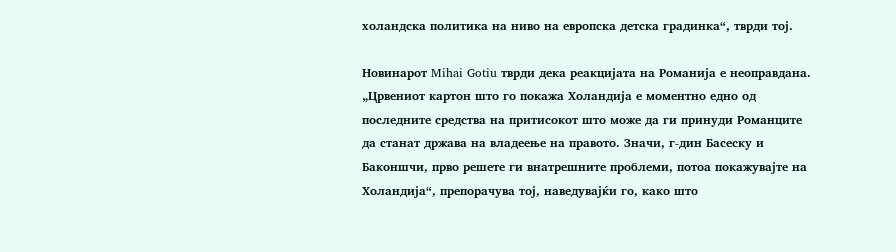холандска политика на ниво на европска детска градинка“, тврди тој.

Новинарот Mihai Gotiu тврди дека реакцијата на Романија е неоправдана. „Црвениот картон што го покажа Холандија е моментно едно од последните средства на притисокот што може да ги принуди Романците да станат држава на владеење на правото. Значи, г-дин Басеску и Баконшчи, прво решете ги внатрешните проблеми, потоа покажувајте на Холандија“, препорачува тој, наведувајќи го, како што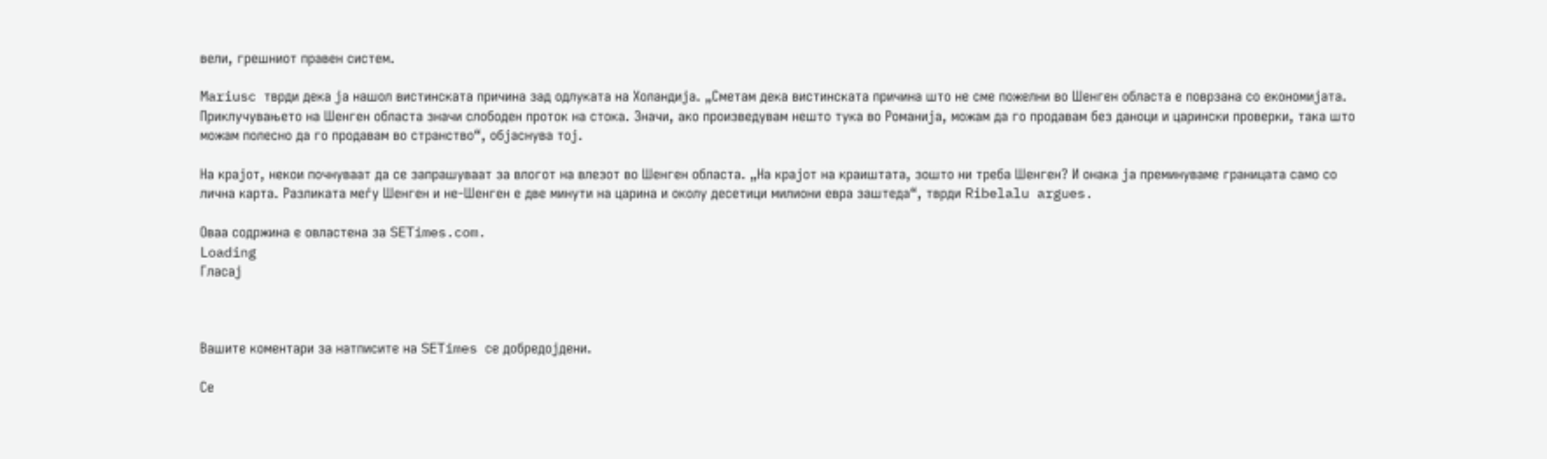вели, грешниот правен систем.

Mariusc тврди дека ја нашол вистинската причина зад одлуката на Холандија. „Сметам дека вистинската причина што не сме пожелни во Шенген областа е поврзана со економијата. Приклучувањето на Шенген областа значи слободен проток на стока. Значи, ако произведувам нешто тука во Романија, можам да го продавам без даноци и царински проверки, така што можам полесно да го продавам во странство“, објаснува тој.

На крајот, некои почнуваат да се запрашуваат за влогот на влезот во Шенген областа. „На крајот на краиштата, зошто ни треба Шенген? И онака ја преминуваме границата само со лична карта. Разликата меѓу Шенген и не-Шенген е две минути на царина и околу десетици милиони евра заштеда“, тврди Ribelalu argues.

Оваа содржина е овластена за SETimes.com.
Loading
Гласаj



Вашите коментари за натписите на SETimes се добредојдени.

Се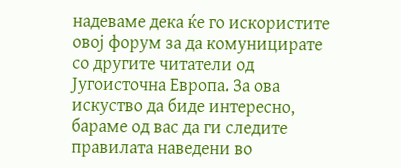надеваме дека ќе го искористите овој форум за да комуницирате со другите читатели од Југоисточна Европа. За ова искуство да биде интересно, бараме од вас да ги следите правилата наведени во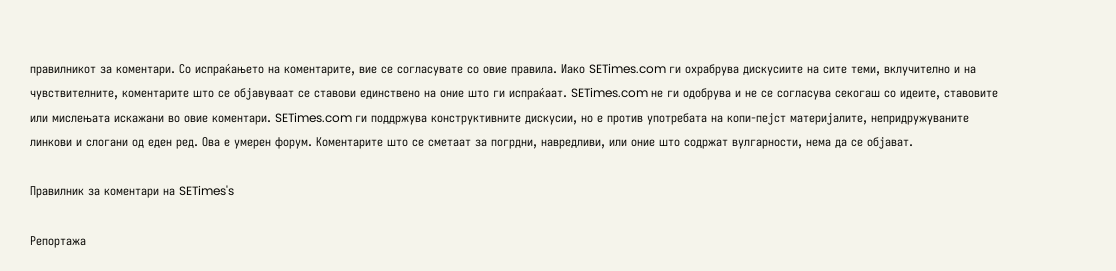правилникот за коментари. Со испраќањето на коментарите, вие се согласувате со овие правила. Иако SETimes.com ги охрабрува дискусиите на сите теми, вклучително и на чувствителните, коментарите што се објавуваат се ставови единствено на оние што ги испраќаат. SETimes.com не ги одобрува и не се согласува секогаш со идеите, ставовите или мислењата искажани во овие коментари. SETimes.com ги поддржува конструктивните дискусии, но е против употребата на копи-пејст материјалите, непридружуваните линкови и слогани од еден ред. Ова е умерен форум. Коментарите што се сметаат за погрдни, навредливи, или оние што содржат вулгарности, нема да се објават.

Правилник за коментари на SETimes's

Репортажа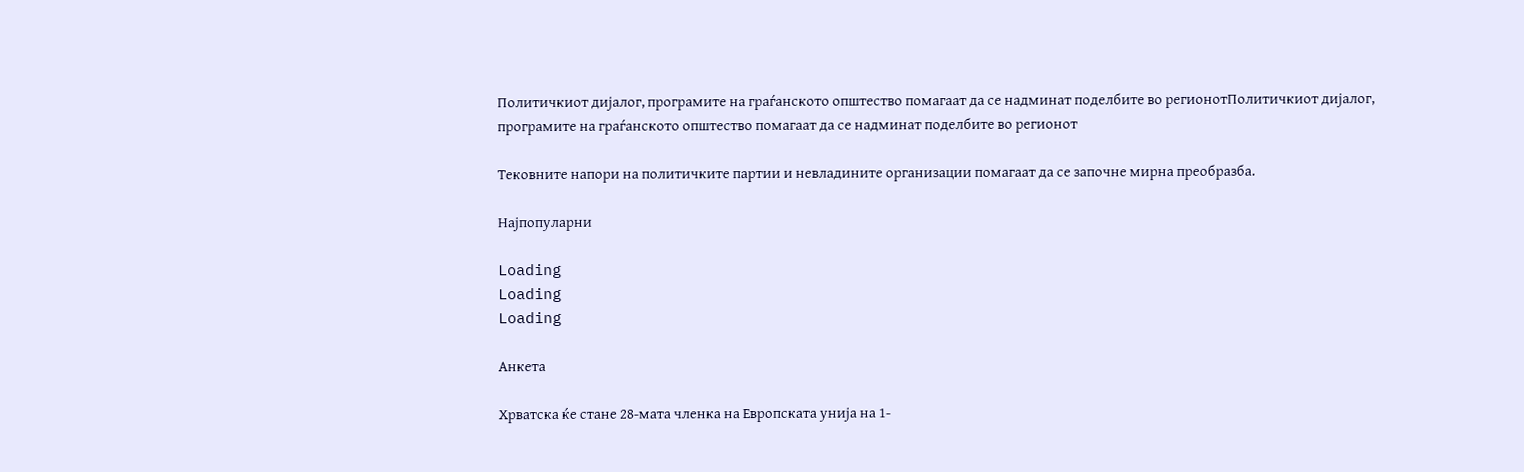Политичкиoт дијалог, програмите на граѓанското општество помагаат да се надминат поделбите во регионотПолитичкиoт дијалог, програмите на граѓанското општество помагаат да се надминат поделбите во регионот

Тековните напори на политичките партии и невладините организации помагаат да се започне мирна преобразба.

Најпопуларни

Loading
Loading
Loading

Анкета

Хрватска ќе стане 28-мата членка на Европската унија на 1-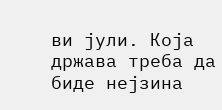ви јули. Која држава треба да биде нејзина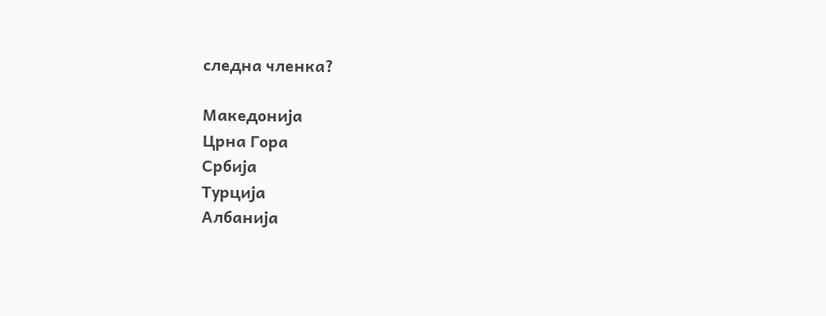следна членка?

Maкедонија
Црна Гора
Србијa
Tурција
Aлбанија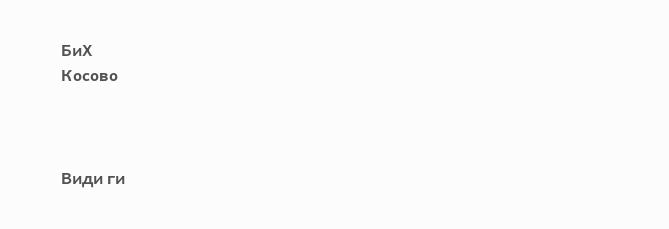БиХ
Косово



Види ги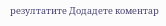резултатите Додадете коментар